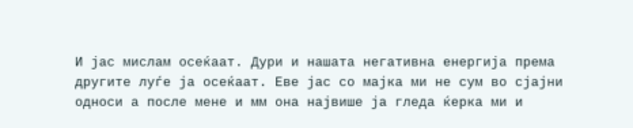И јас мислам осеќаат. Дури и нашата негативна енергија према другите луѓе ја осеќаат. Еве јас со мајка ми не сум во сјајни односи а после мене и мм она највише ја гледа ќерка ми и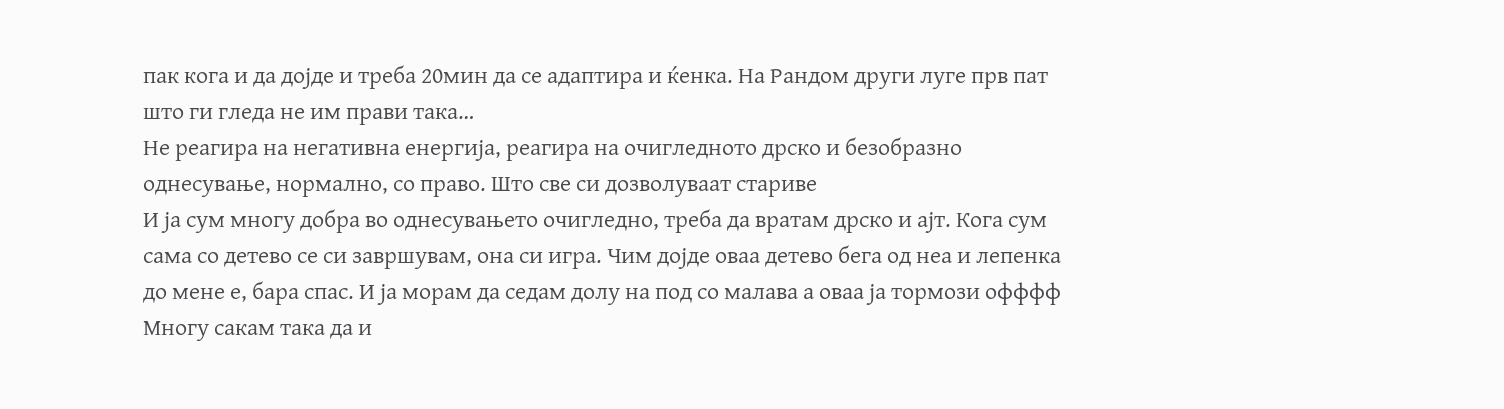пак кога и да дојде и треба 20мин да се адаптира и ќенка. На Рандом други луге прв пат што ги гледа не им прави така…
Не реагира на негативна енергија, реагира на очигледното дрско и безобразно однесување, нормално, со право. Што све си дозволуваат стариве
И ја сум многу добра во однесувањето очигледно, треба да вратам дрско и ајт. Кога сум сама со детево се си завршувам, она си игра. Чим дојде оваа детево бега од неа и лепенка до мене е, бара спас. И ја морам да седам долу на под со малава а оваа ја тормози офффф Многу сакам така да и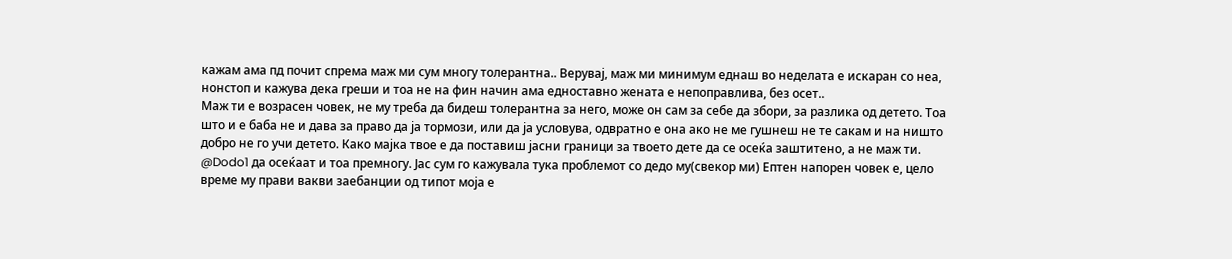кажам ама пд почит спрема маж ми сум многу толерантна.. Верувај, маж ми минимум еднаш во неделата е искаран со неа, нонстоп и кажува дека греши и тоа не на фин начин ама едноставно жената е непоправлива, без осет..
Маж ти е возрасен човек, не му треба да бидеш толерантна за него, може он сам за себе да збори, за разлика од детето. Тоа што и е баба не и дава за право да ја тормози, или да ја условува, одвратно е она ако не ме гушнеш не те сакам и на ништо добро не го учи детето. Како мајка твое е да поставиш јасни граници за твоето дете да се осеќа заштитено, а не маж ти.
@Dodo1 да осеќаат и тоа премногу. Јас сум го кажувала тука проблемот со дедо му(свекор ми) Ептен напорен човек е, цело време му прави вакви заебанции од типот моја е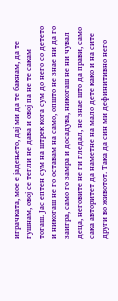играчката, мое е јадењето, дај ми да те бакнам, да те гушнам, овој се тегли не дава и овој па не те сакам тогаш. Јас ептен сум на штрек кога сум до него со детето и никогаш не го оставам на само, општо не знае ни да го заигра, само го замра и досадува, никогаш не ни чувал деца, неговите не ги гледал, не знае што да прави, само сака авторитет да наметне на мало дете како и на сите други во животот. Така да син ми дефинитивно него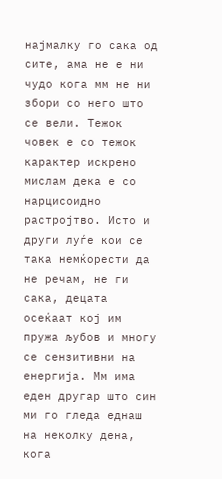најмалку го сака од сите, ама не е ни чудо кога мм не ни збори со него што се вели. Тежок човек е со тежок карактер искрено мислам дека е со нарцисоидно растројтво. Исто и други луѓе кои се така немќорести да не речам, не ги сака, децата осеќаат кој им пружа љубов и многу се сензитивни на енергија. Мм има еден другар што син ми го гледа еднаш на неколку дена, кога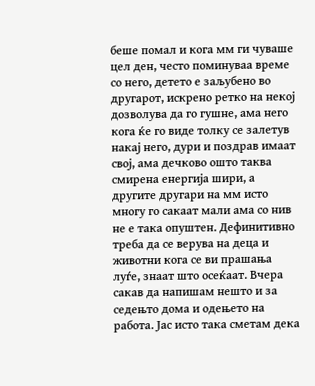беше помал и кога мм ги чуваше цел ден, често поминуваа време со него, детето е заљубено во другарот, искрено ретко на некој дозволува да го гушне, ама него кога ќе го виде толку се залетув накај него, дури и поздрав имаат свој, ама дечково ошто таква смирена енергија шири, а другите другари на мм исто многу го сакаат мали ама со нив не е така опуштен. Дефинитивно треба да се верува на деца и животни кога се ви прашања луѓе, знаат што осеќаат. Вчера сакав да напишам нешто и за седењто дома и одењето на работа. Јас исто така сметам дека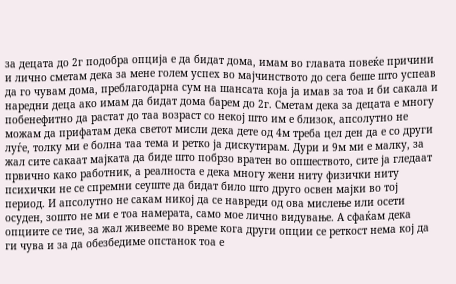за децата до 2г подобра опција е да бидат дома, имам во главата повеќе причини и лично сметам дека за мене голем успех во мајчинството до сега беше што успеав да го чувам дома, преблагодарна сум на шансата која ја имав за тоа и би сакала и наредни деца ако имам да бидат дома барем до 2г. Сметам дека за децата е многу побенефитно да растат до таа возраст со некој што им е близок, апсолутно не можам да прифатам дека светот мисли дека дете од 4м треба цел ден да е со други луѓе, толку ми е болна таа тема и ретко ја дискутирам. Дури и 9м ми е малку, за жал сите сакаат мајката да биде што побрзо вратен во опшеството, сите ја гледаат првично како работник, а реалноста е дека многу жени ниту физички ниту психички не се спремни сеуште да бидат било што друго освен мајки во тој период. И апсолутно не сакам никој да се навреди од ова мислење или осети осуден, зошто не ми е тоа намерата, само мое лично видување. А сфаќам дека опциите се тие, за жал живееме во време кога други опции се реткост нема кој да ги чува и за да обезбедиме опстанок тоа е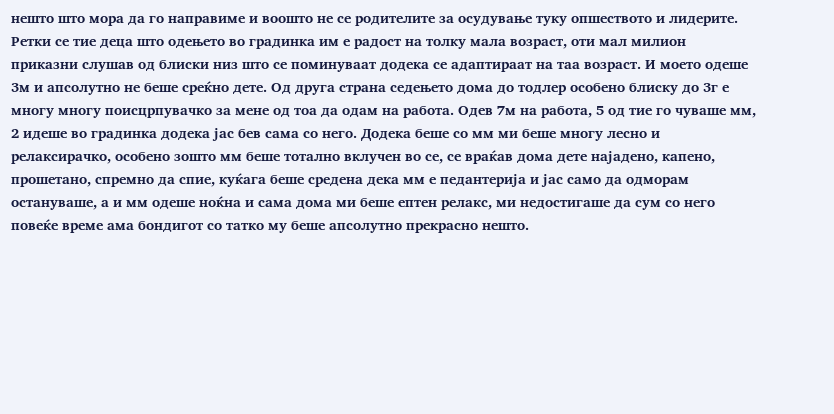нешто што мора да го направиме и воошто не се родителите за осудување туку опшеството и лидерите. Ретки се тие деца што одењето во градинка им е радост на толку мала возраст, оти мал милион приказни слушав од блиски низ што се поминуваат додека се адаптираат на таа возраст. И моето одеше 3м и апсолутно не беше среќно дете. Од друга страна седењето дома до тодлер особено блиску до 3г е многу многу поисцрпувачко за мене од тоа да одам на работа. Одев 7м на работа, 5 од тие го чуваше мм, 2 идеше во градинка додека јас бев сама со него. Додека беше со мм ми беше многу лесно и релаксирачко, особено зошто мм беше тотално вклучен во се, се враќав дома дете најадено, капено, прошетано, спремно да спие, куќага беше средена дека мм е педантерија и јас само да одморам остануваше, а и мм одеше ноќна и сама дома ми беше ептен релакс, ми недостигаше да сум со него повеќе време ама бондигот со татко му беше апсолутно прекрасно нешто.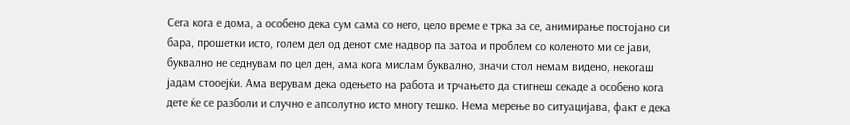Сега кога е дома, а особено дека сум сама со него, цело време е трка за се, анимирање постојано си бара, прошетки исто, голем дел од денот сме надвор па затоа и проблем со коленото ми се јави, буквално не седнувам по цел ден, ама кога мислам буквално, значи стол немам видено, некогаш јадам стооејќи. Ама верувам дека одењето на работа и трчањето да стигнеш секаде а особено кога дете ќе се разболи и случно е апсолутно исто многу тешко. Нема мерење во ситуацијава, факт е дека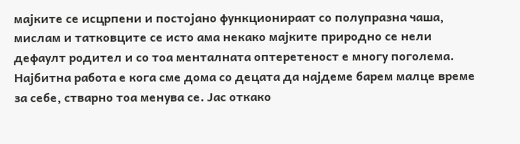мајките се исцрпени и постојано функционираат со полупразна чаша, мислам и татковците се исто ама некако мајките природно се нели дефаулт родител и со тоа менталната оптеретеност е многу поголема. Најбитна работа е кога сме дома со децата да најдеме барем малце време за себе, стварно тоа менува се. Јас откако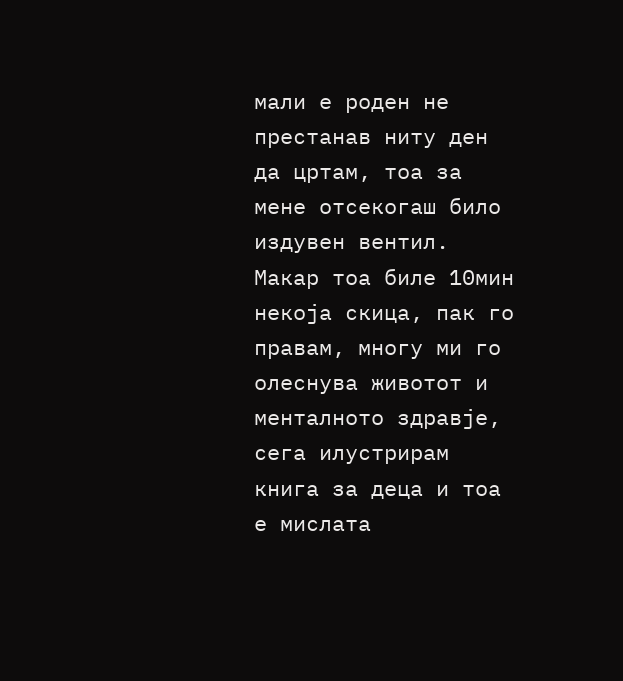мали е роден не престанав ниту ден да цртам, тоа за мене отсекогаш било издувен вентил. Макар тоа биле 10мин некоја скица, пак го правам, многу ми го олеснува животот и менталното здравје, сега илустрирам книга за деца и тоа е мислата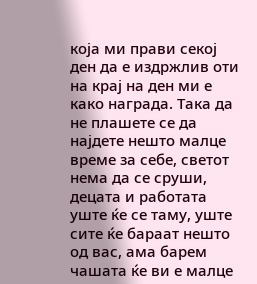која ми прави секој ден да е издржлив оти на крај на ден ми е како награда. Така да не плашете се да најдете нешто малце време за себе, светот нема да се сруши, децата и работата уште ќе се таму, уште сите ќе бараат нешто од вас, ама барем чашата ќе ви е малце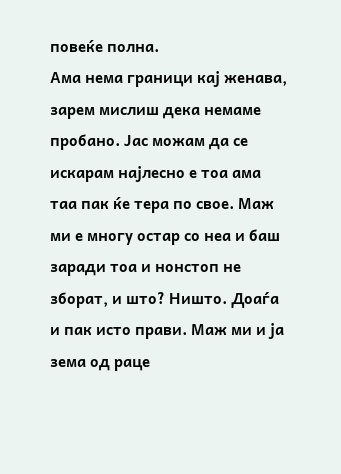повеќе полна.
Ама нема граници кај женава, зарем мислиш дека немаме пробано. Јас можам да се искарам најлесно е тоа ама таа пак ќе тера по свое. Маж ми е многу остар со неа и баш заради тоа и нонстоп не зборат, и што? Ништо. Доаѓа и пак исто прави. Маж ми и ја зема од раце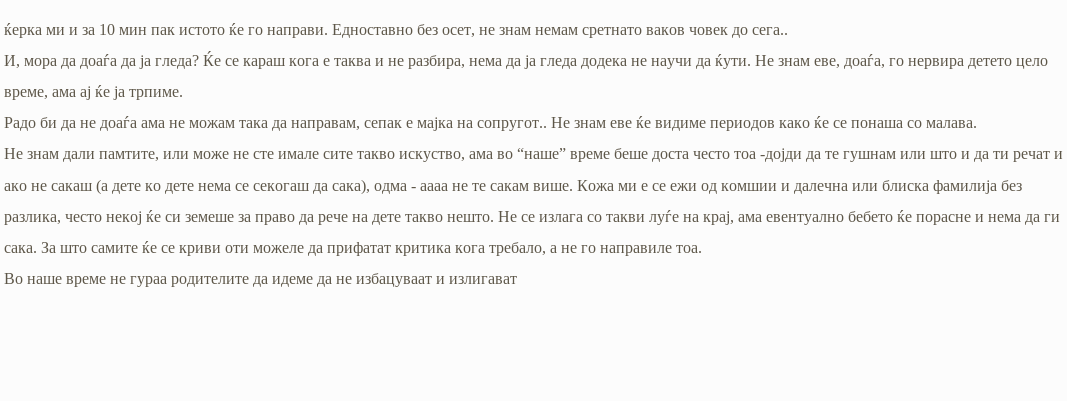ќерка ми и за 10 мин пак истото ќе го направи. Едноставно без осет, не знам немам сретнато ваков човек до сега..
И, мора да доаѓа да ја гледа? Ќе се караш кога е таква и не разбира, нема да ја гледа додека не научи да ќути. Не знам еве, доаѓа, го нервира детето цело време, ама ај ќе ја трпиме.
Радо би да не доаѓа ама не можам така да направам, сепак е мајка на сопругот.. Не знам еве ќе видиме периодов како ќе се понаша со малава.
Не знам дали памтите, или може не сте имале сите такво искуство, ама во “наше” време беше доста често тоа -дојди да те гушнам или што и да ти речат и ако не сакаш (а дете ко дете нема се секогаш да сака), одма - аааа не те сакам више. Кожа ми е се ежи од комшии и далечна или блиска фамилија без разлика, често некој ќе си земеше за право да рече на дете такво нешто. Не се излага со такви луѓе на крај, ама евентуално бебето ќе порасне и нема да ги сака. За што самите ќе се криви оти можеле да прифатат критика кога требало, а не го направиле тоа.
Во наше време не гураа родителите да идеме да не избацуваат и излигават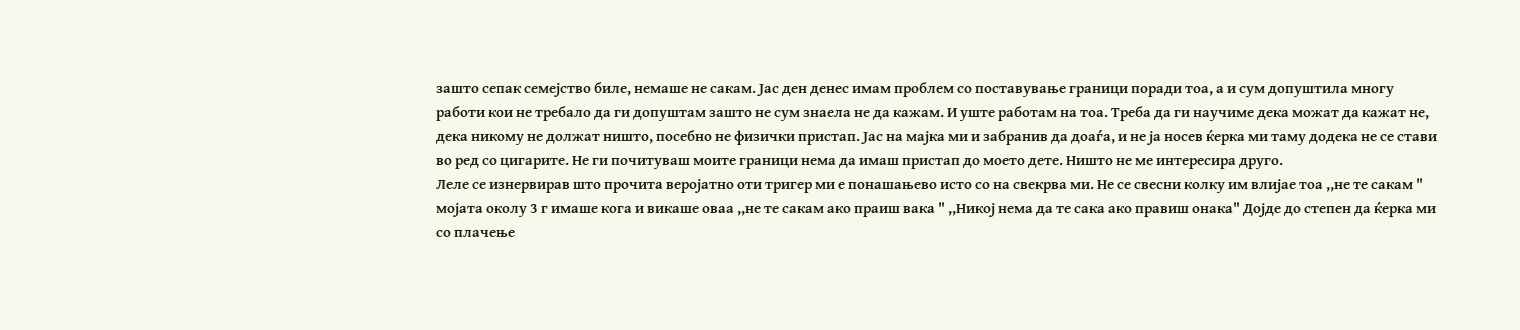зашто сепак семејство биле, немаше не сакам. Јас ден денес имам проблем со поставување граници поради тоа, а и сум допуштила многу работи кои не требало да ги допуштам зашто не сум знаела не да кажам. И уште работам на тоа. Треба да ги научиме дека можат да кажат не, дека никому не должат ништо, посебно не физички пристап. Јас на мајка ми и забранив да доаѓа, и не ја носев ќерка ми таму додека не се стави во ред со цигарите. Не ги почитуваш моите граници нема да имаш пристап до моето дете. Ништо не ме интересира друго.
Леле се изнервирав што прочита веројатно оти тригер ми е понашањево исто со на свекрва ми. Не се свесни колку им влијае тоа ,,не те сакам " мојата околу 3 г имаше кога и викаше оваа ,,не те сакам ако праиш вака " ,,Никој нема да те сака ако правиш онака" Дојде до степен да ќерка ми со плачење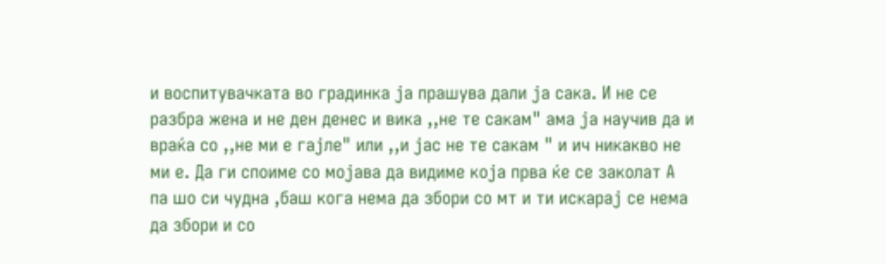и воспитувачката во градинка ја прашува дали ја сака. И не се разбра жена и не ден денес и вика ,,не те сакам" ама ја научив да и враќа со ,,не ми е гајле" или ,,и јас не те сакам " и ич никакво не ми е. Да ги споиме со мојава да видиме која прва ќе се заколат А па шо си чудна ,баш кога нема да збори со мт и ти искарај се нема да збори и со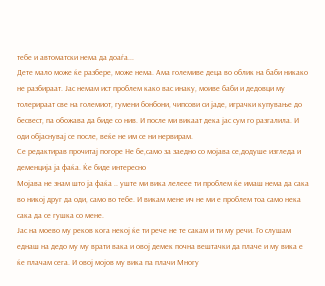тебе и автоматски нема да доаѓа...
Дете мало може ќе разбере, може нема. Ама големиве деца во облик на баби никако не разбираат. Јас немам ист проблем како вас инаку, моиве баби и дедовци му толерираат све на големиот, гумени бонбони, чипсови си јаде, играчки купување до бесвест, па обожава да биде со нив. И после ми викаат дека јас сум го разгалила. И оди објаснувај се после, веќе не им се ни нервирам.
Се редактирав прочитај погоре Не бе,само за заедно со мојава се,додуше изгледа и деменција ја фаќа. Ќе биде интересно
Мојава не знам што ја фаќа .. уште ми вика лелеее ти проблем ќе имаш нема да сака во никој друг да оди, само во тебе. И викам мене ич не ми е проблем тоа само нека сака да се гушка со мене.
Јас на моево му реков кога некој ќе ти рече не те сакам и ти му речи. Го слушам еднаш на дедо му му врати вака и овој демек почна вештачки да плаче и му вика е ќе плачам сега. И овој мојов му вика па плачи Многу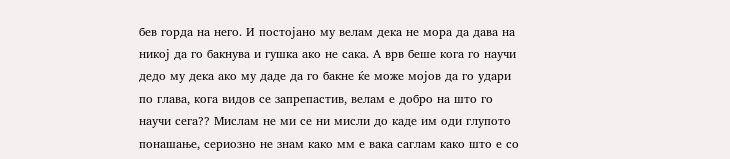бев горда на него. И постојано му велам дека не мора да дава на никој да го бакнува и гушка ако не сака. А врв беше кога го научи дедо му дека ако му даде да го бакне ќе може мојов да го удари по глава, кога видов се запрепастив, велам е добро на што го научи сега?? Мислам не ми се ни мисли до каде им оди глупото понашање, сериозно не знам како мм е вака саглам како што е со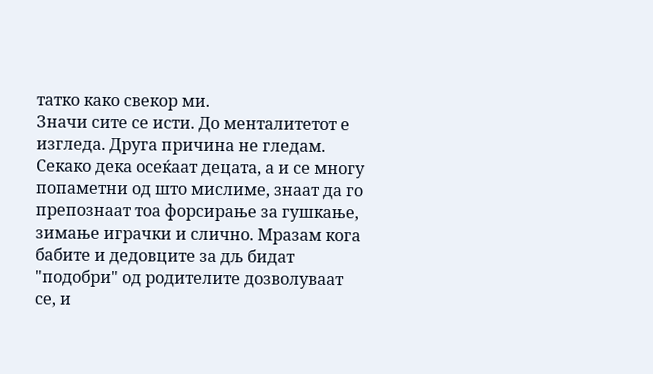татко како свекор ми.
Значи сите се исти. До менталитетот е изгледа. Друга причина не гледам. Секако дека осеќаат децата, а и се многу попаметни од што мислиме, знаат да го препознаат тоа форсирање за гушкање, зимање играчки и слично. Мразам кога бабите и дедовците за дљ бидат "подобри" од родителите дозволуваат се, и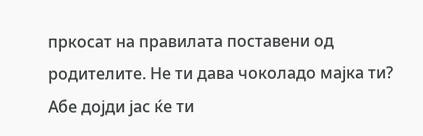пркосат на правилата поставени од родителите. Не ти дава чоколадо мајка ти? Абе дојди јас ќе ти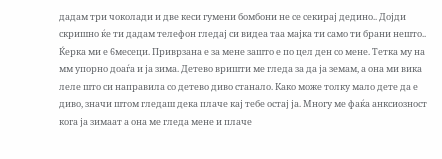дадам три чоколади и две кеси гумени бомбони не се секирај дедино.. Дојди скришно ќе ти дадам телефон гледај си видеа таа мајка ти само ти брани нешто.. Ќерка ми е 6месеци. Приврзана е за мене зашто е по цел ден со мене. Тетка му на мм упорно доаѓа и ја зима. Детево вришти ме гледа за да ја земам, а она ми вика леле што си направила со детево диво станало. Како може толку мало дете да е диво, значи штом гледаш дека плаче кај тебе остај ја. Многу ме фаќа анксиозност кога ја зимаат а она ме гледа мене и плаче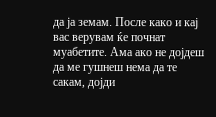да ја земам. После како и кај вас верувам ќе почнат муабетите. Ама ако не дојдеш да ме гушнеш нема да те сакам, дојди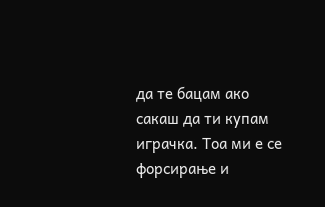да те бацам ако сакаш да ти купам играчка. Тоа ми е се форсирање и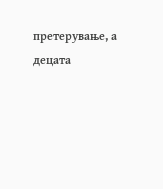претерување, а децата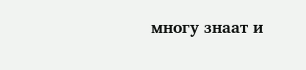многу знаат и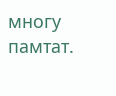многу памтат.